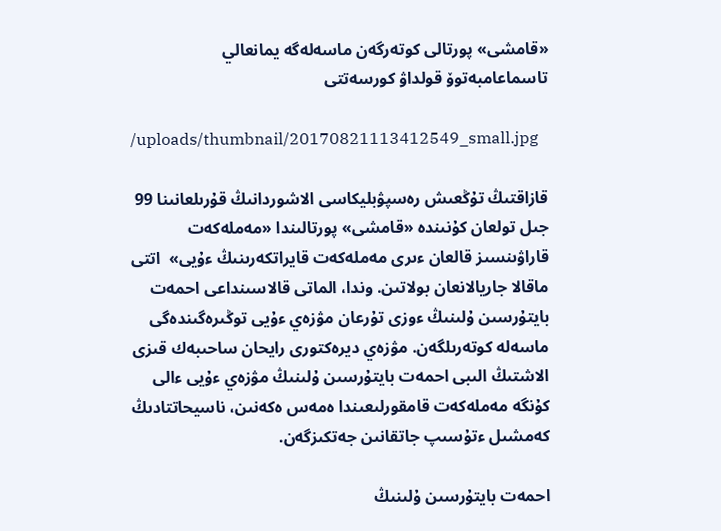«قامشى» پورتالى كوتەرگەن ماسەلەگە يمانعالي تاسماعامبەتوۆ قولداۋ كورسەتتى

/uploads/thumbnail/20170821113412549_small.jpg

قازاقتىڭ تۇڭعىش رەسپۋبليكاسى الاشوردانىڭ قۇرىلعانىنا 99 جىل تولعان كۇنىندە «قامشى» پورتالىندا «مەملەكەت قاراۋىنسىز قالعان ءىرى مەملەكەت قايراتكەرىنىڭ ءۇيى»  اتتى ماقالا جاريالانعان بولاتىن. وندا، الماتى قالاسىنداعى احمەت بايتۇرسىن ۇلىنىڭ ءوزى تۇرعان مۋزەي ءۇيى توڭىرەگىندەگى ماسەلە كوتەرىلگەن. مۋزەي ديرەكتورى رايحان ساحىبەك قىزى الاشتىڭ الىبى احمەت بايتۇرسىن ۇلىنىڭ مۋزەي ءۇيى ءالى كۇنگە مەملەكەت قامقورلىعىندا ەمەس ەكەنىن، ناسيحاتتادىڭ كەمشىل ءتۇسىپ جاتقانىن جەتكىزگەن.

احمەت بايتۇرسىن ۇلىنىڭ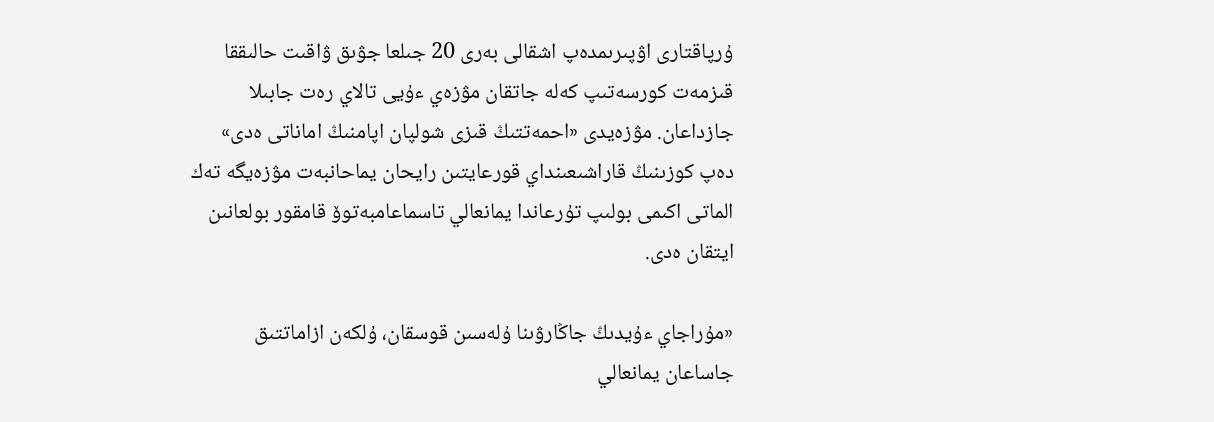ۇرپاقتارى اۋپىرىمدەپ اشقالى بەرى 20 جىلعا جۋىق ۋاقىت حالىققا قىزمەت كورسەتىپ كەلە جاتقان مۋزەي ءۇيى تالاي رەت جابىلا جازداعان. مۋزەيدى «احمەتتىڭ قىزى شولپان اپامنىڭ اماناتى ەدى» دەپ كوزىنىڭ قاراشىعىنداي قورعايتىن رايحان يماحانبەت مۋزەيگە تەك الماتى اكىمى بولىپ تۇرعاندا يمانعالي تاسماعامبەتوۆ قامقور بولعانىن ايتقان ەدى.

«مۇراجاي ءۇيدىڭ جاڭارۋىنا ۇلەسىن قوسقان، ۇلكەن ازاماتتىق جاساعان يمانعالي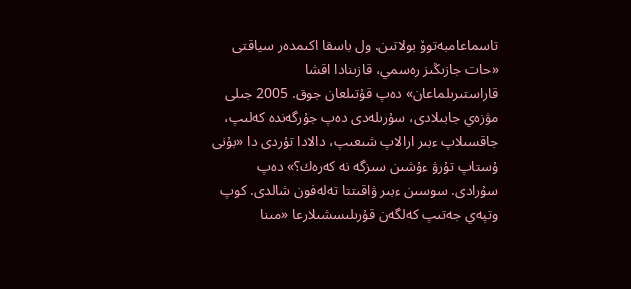تاسماعامبەتوۆ بولاتىن. ول باسقا اكىمدەر سياقتى «حات جازىڭىز رەسمي، قازىنادا اقشا قاراستىرىلماعان» دەپ قۇتىلعان جوق. 2005 جىلى مۋزەي جابىلادى، سۇرىلەدى دەپ جۇرگەندە كەلىپ، جاقسىلاپ ءبىر ارالاپ شىعىپ، دالادا تۇردى دا «بۇنى ۇستاپ تۇرۋ ءۇشىن سىزگە نە كەرەك؟» دەپ سۇرادى. سوسىن ءبىر ۋاقىتتا تەلەفون شالدى. كوپ وتپەي جەتىپ كەلگەن قۇرىلىسشىلارعا «مىنا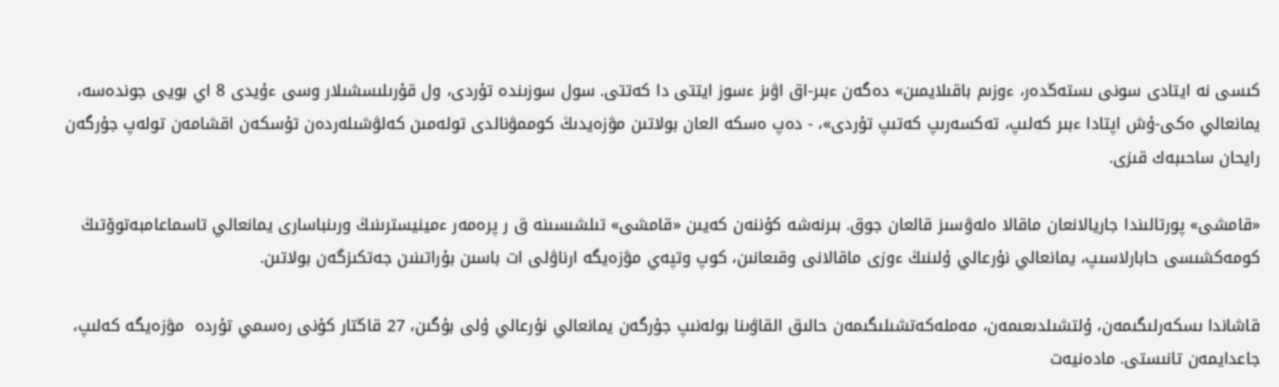كىسى نە ايتادى سونى ىستەڭدەر، ءوزىم باقىلايمىن» دەگەن ءبىر-اق اۋىز ءسوز ايتتى دا كەتتى. سول سوزىندە تۇردى، ول قۇرىلىسشىلار وسى ءۇيدى 8 اي بويى جوندەسە، يمانعالي ەكى-ۇش اپتادا ءبىر كەلىپ، تەكسەرىپ كەتىپ تۇردى»، - دەپ ەسكە العان بولاتىن مۋزەيدىڭ كوممۋنالدى تولەمىن كەلۋشىلەردەن تۇسكەن اقشامەن تولەپ جۇرگەن رايحان ساحىبەك قىزى.

«قامشى» پورتالىندا جاريالانعان ماقالا ەلەۋسىز قالعان جوق. بىرنەشە كۇننەن كەيىن «قامشى» تىلشىسىنە ق ر پرەمەر ءمينيسترىنىڭ ورىنباسارى يمانعالي تاسماعامبەتوۆتىڭ كومەكشىسى حابارلاسىپ، يمانعالي نۇرعالي ۇلىنىڭ ءوزى ماقالانى وقىعانىن، كوپ وتپەي مۋزەيگە ارناۋلى ات باسىن بۇراتىنىن جەتكىزگەن بولاتىن.

قاشاندا ىسكەرلىگىمەن، ۇلتشىلدىعىمەن، مەملەكەتشىلىگىمەن حالىق القاۋىنا بولەنىپ جۇرگەن يمانعالي نۇرعالي ۇلى بۇگىن، 27 قاڭتار كۇنى رەسمي تۇردە  مۋزەيگە كەلىپ، جاعدايمەن تانىستى. مادەنيەت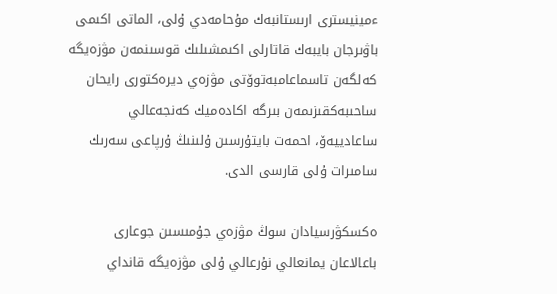ءمينيسترى ارىستانبەك مۇحامەدي ۇلى، الماتى اكىمى باۋىرجان بايبەك قاتارلى اكىمشىلىك قوسىنمەن مۋزەيگە كەلگەن تاسماعامبەتوۆتى مۋزەي ديرەكتورى رايحان ساحىبەكقىزىمەن بىرگە اكادەميك كەنجەعالي ساعادييەۆ، احمەت بايتۇرسىن ۇلىنىڭ ۇرپاعى سەرىك سامىرات ۇلى قارسى الدى.

ەكسكۋرسيادان سوڭ مۋزەي جۇمىسىن جوعارى باعالاعان يمانعالي نۇرعالي ۇلى مۋزەيگە قانداي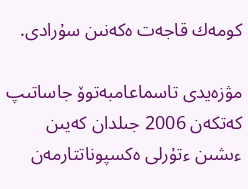كومەك قاجەت ەكەنىن سۇرادى.

مۋزەيدى تاسماعامبەتوۆ جاساتىپ كەتكەن 2006 جىلدان كەيىن ءىشىن ءتۇرلى ەكسپوناتتارمەن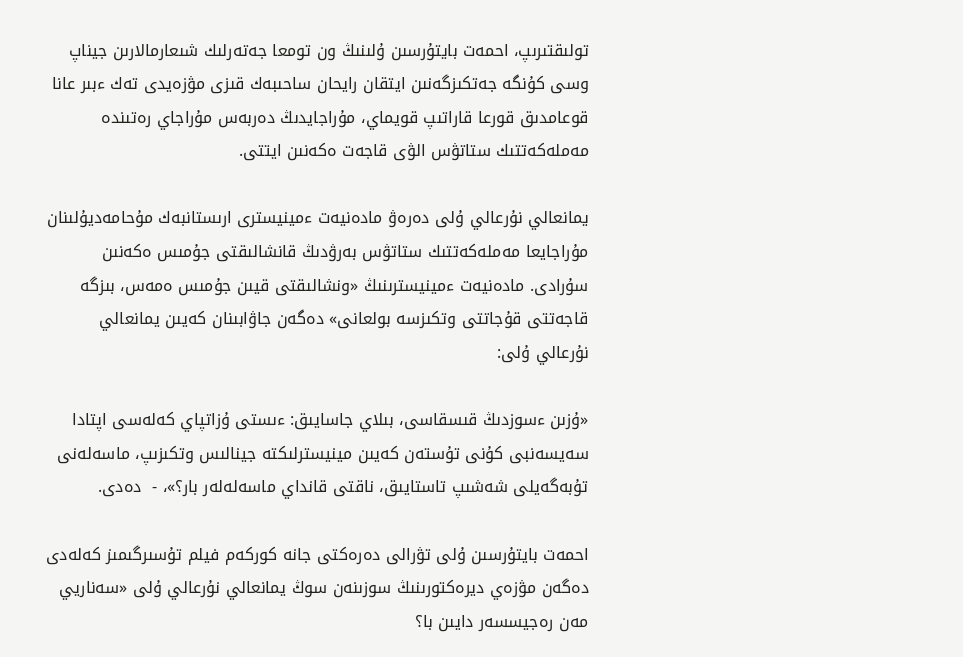تولىقتىرىپ، احمەت بايتۇرسىن ۇلىنىڭ ون تومعا جەتەرلىك شىعارمالارىن جيناپ وسى كۇنگە جەتكىزگەنىن ايتقان رايحان ساحىبەك قىزى مۋزەيدى تەك ءبىر عانا قوعامدىق قورعا قاراتىپ قويماي، مۇراجايدىڭ دەربەس مۇراجاي رەتىندە مەملەكەتتىك ستاتۋس الۋى قاجەت ەكەنىن ايتتى.

يمانعالي نۇرعالي ۇلى دەرەۋ مادەنيەت ءمينيسترى ارىستانبەك مۇحامەديۇلىنان مۇراجايعا مەملەكەتتىك ستاتۋس بەرۋدىڭ قانشالىقتى جۇمىس ەكەنىن سۇرادى. مادەنيەت ءمينيسترىنىڭ «ونشالىقتى قيىن جۇمىس ەمەس، بىزگە قاجەتتى قۇجاتتى وتكىزسە بولعانى» دەگەن جاۋابىنان كەيىن يمانعالي نۇرعالي ۇلى:

«ۇزىن ءسوزدىڭ قىسقاسى، بىلاي جاسايىق: ءىستى ۇزاتپاي كەلەسى اپتادا سەيسەنبى كۇنى تۇستەن كەيىن مينيسترلىكتە جينالىس وتكىزىپ، ماسەلەنى تۇبەگەيلى شەشىپ تاستايىق، ناقتى قانداي ماسەلەلەر بار؟»، -  دەدى.

احمەت بايتۇرسىن ۇلى تۋرالى دەرەكتى جانە كوركەم فيلم تۇسىرگىمىز كەلەدى دەگەن مۋزەي ديرەكتورىنىڭ سوزىنەن سوڭ يمانعالي نۇرعالي ۇلى «سەناريي مەن رەجيسسەر دايىن با؟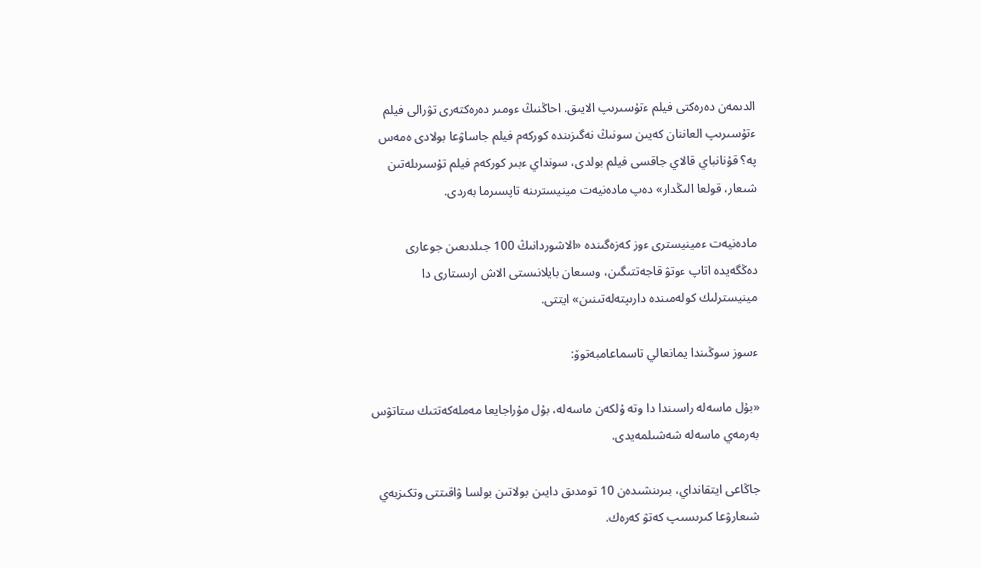الدىمەن دەرەكتى فيلم ءتۇسىرىپ الايىق. احاڭنىڭ ءومىر دەرەكتەرى تۋرالى فيلم ءتۇسىرىپ العاننان كەيىن سونىڭ نەگىزىندە كوركەم فيلم جاساۋعا بولادى ەمەس پە؟ قۇنانباي قالاي جاقسى فيلم بولدى، سونداي ءبىر كوركەم فيلم تۇسىرىلەتىن شىعار، قولعا الىڭدار» دەپ مادەنيەت مينيسترىنە تاپسىرما بەردى.

مادەنيەت ءمينيسترى ءوز كەزەگىندە «الاشوردانىڭ 100 جىلدىعىن جوعارى دەڭگەيدە اتاپ ءوتۋ قاجەتتىگىن، وسىعان بايلانىستى الاش ارىستارى دا مينيسترلىك كولەمىندە دارىپتەلەتىنىن» ايتتى.

ءسوز سوڭىندا يمانعالي تاسماعامبەتوۆ:

«بۇل ماسەلە راسىندا دا وتە ۇلكەن ماسەلە، بۇل مۇراجايعا مەملەكەتتىك ستاتۋس بەرمەي ماسەلە شەشىلمەيدى.

جاڭاعى ايتقانداي، بىرىنشىدەن 10 تومدىق دايىن بولاتىن بولسا ۋاقىتتى وتكىزبەي شىعارۋعا كىرىسىپ كەتۋ كەرەك.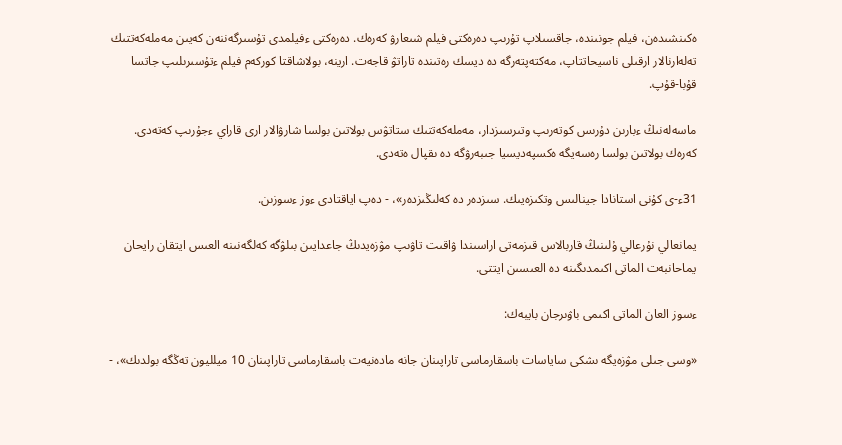ەكىنشىدەن، فيلم جونىندە، جاقسىلاپ تۇرىپ دەرەكتى فيلم شىعارۋ كەرەك. دەرەكتى ءفيلمدى تۇسىرگەننەن كەيىن مەملەكەتتىك تەلەارنالار ارقىلى ناسيحاتتاپ، مەكتەپتەرگە دە ديسك رەتىندە تاراتۋ قاجەت. ارينە، بولاشاقتا كوركەم فيلم ءتۇسىرىلىپ جاتسا قۇبا-قۇپ.

ماسەلەنىڭ ءبارىن دۇرىس كوتەرىپ وتىرسىزدار، مەملەكەتتىك ستاتۋس بولاتىن بولسا شارۋالار ارى قاراي ءجۇرىپ كەتەدى. كەرەك بولاتىن بولسا رەسەيگە ەكسپەديسيا جىبەرۋگە دە ىقپال ەتەدى.

31ء-ى كۇنى استانادا جينالىس وتكىزەيىك. سىزدەر دە كەلىڭىزدەر»، - دەپ اياقتادى ءوز ءسوزىن.

يمانعالي نۇرعالي ۇلىنىڭ قاربالاس قىزمەتى اراسىندا ۋاقىت تاۋىپ مۋزەيدىڭ جاعدايىن بىلۋگە كەلگەنىنە العىس ايتقان رايحان يماحانبەت الماتى اكىمدىگىنە دە العىسىن ايتتى.

ءسوز العان الماتى اكىمى باۋىرجان بايبەك:

«وسى جىلى مۋزەيگە ىشكى ساياسات باسقارماسى تاراپىنان جانە مادەنيەت باسقارماسى تاراپىنان 10 ميلليون تەڭگە بولدىك»، -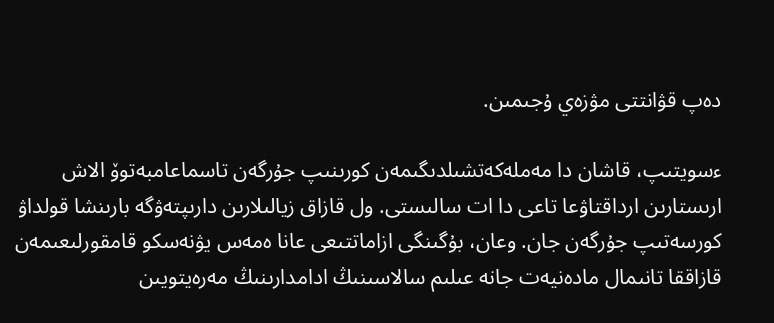دەپ قۋانتتى مۋزەي ۇجىمىن.

ءسويتىپ، قاشان دا مەملەكەتشىلدىگىمەن كورىنىپ جۇرگەن تاسماعامبەتوۆ الاش ارىستارىن ارداقتاۋعا تاعى دا ات سالىستى. ول قازاق زيالىلارىن دارىپتەۋگە بارىنشا قولداۋ كورسەتىپ جۇرگەن جان. وعان، بۇگىنگى ازاماتتىعى عانا ەمەس يۋنەسكو قامقورلىعىمەن قازاققا تانىمال مادەنيەت جانە عىلىم سالاسىنىڭ ادامدارىنىڭ مەرەيتويىن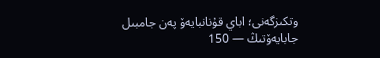وتكىزگەنى؛ اباي قۇنانبايەۆ پەن جامبىل جابايەۆتىڭ — 150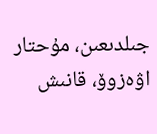جىلدىعىن، مۇحتار اۋەزوۆ، قانىش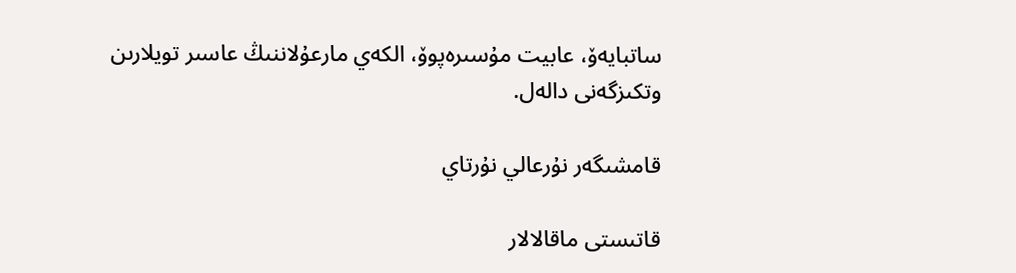ساتبايەۆ، عابيت مۇسىرەپوۆ، الكەي مارعۇلاننىڭ عاسىر تويلارىن وتكىزگەنى دالەل.

قامشىگەر نۇرعالي نۇرتاي

قاتىستى ماقالالار